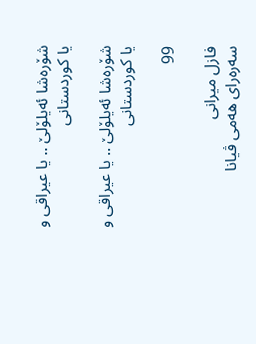شۆره‌شا ئه‌یلۆلێ .. یا عیراقى و یا كوردستانى

شۆره‌شا ئه‌یلۆلێ .. یا عیراقى و یا كوردستانى

99

فازل میرانى
سه‌ره‌راى هه‌مى ڤیانا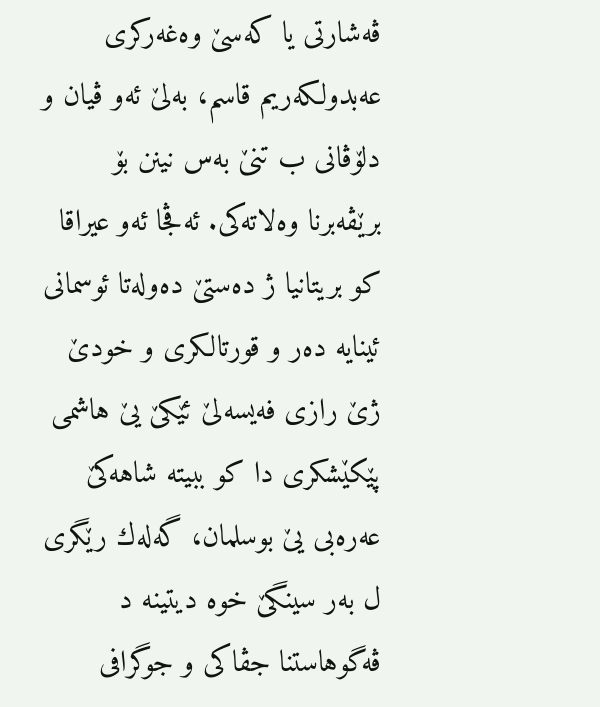ڤه‌شارتى یا كه‌سێ وه‌غه‌ركرى عه‌بدولكه‌ریم قاسم، به‌لێ ئه‌و ڤیان و دلۆڤانى ب تنێ به‌س نینن بۆ برێڤه‌برنا وه‌لاته‌كى. ئه‌ڤجا ئه‌و عیراقا كو بریتانیا ژ ده‌ستێ ده‌وله‌تا ئوسمانى ئینایه‌ ده‌ر و قورتالكرى و خودێ ژێ رازى فه‌یسه‌لێ ئێكێ یێ هاشمى پێكێشكرى دا كو ببیته‌ شاهه‌كێ عه‌ره‌بى یێ بوسلمان، گه‌له‌ك رێگرى ل به‌ر سینگێ خوه‌ دیتینه‌ د ڤه‌گوهاستنا جڤاكى و جوگرافى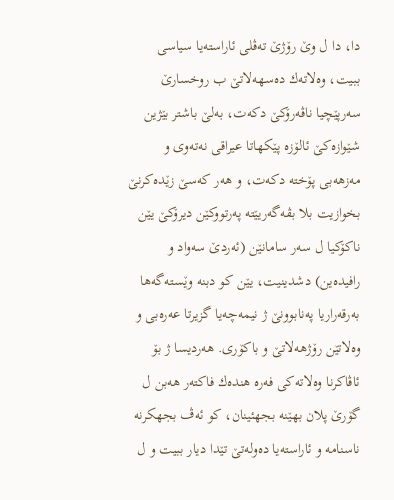دا، دا ل وێ رۆژێ ته‌ڤلى ئاراسته‌یا سیاسى ببیت، وه‌لاته‌ك ده‌سهه‌لاتێ ب روخسارێ سه‌رپێچیا ناڤه‌رۆكێ دكه‌ت، به‌لێ باشتر بێژین شێوازه‌كێ ئالۆزه‌ پێكهاتا عیراقى نه‌ته‌وى و مه‌زهه‌بى پۆخته‌ دكه‌ت، و هه‌ر كه‌سێ زێده‌كرنێ بخوازیت بلا بڤه‌گه‌ریێته‌ په‌رتووكێن دیرۆكێ یێن ناكۆكیا ل سه‌ر سامانێن (ئه‌ردێ سه‌واد و رافیده‌ین) دشدینیت، یێن كو دبنه‌ وێسته‌گه‌ها به‌رقه‌راریا په‌نابوونێ ژ نیمه‌چه‌یا گزیرتا عه‌ره‌بى و وه‌لاتێن رۆژهه‌لاتێ و باكۆرى. هه‌ردیسا ژ بۆ ئاڤاكرنا وه‌لاته‌كى فه‌ره‌ هنده‌ك فاكته‌ر هه‌بن ل گۆرێ پلان بهێنه‌ بجهئینان، كو ئه‌ڤ بجهكرنه‌ ناسنامه‌ و ئاراسته‌یا ده‌وله‌تێ تێدا دیار ببیت و ل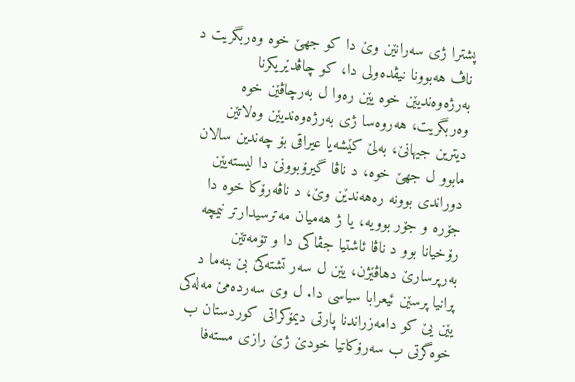پشترا ژى سه‌رانێن وێ دا كو جهێ خوه‌ وه‌ربگریت د ناڤ هه‌بوونا نیڤده‌ولى دا، كو چاڤدێریكرنا به‌رژه‌وه‌ندیێن خوه‌ یێن ره‌وا ل به‌رچاڤێن خوه‌ وه‌ربگریت، هه‌روه‌سا ژى به‌رژه‌وه‌ندیێن وه‌لاتێن دیترین جیهانێ، به‌لێ كێشه‌یا عیراقى بۆ چه‌ندین سالان مابوو ل جهێ خوه‌، د ناڤا گیرۆبوونێ دا لیسته‌یێن دوراندى بوونه‌ ره‌هه‌ندێن وێ، د ناڤه‌رۆكا خوه‌ دا جۆره‌ و جۆر بوویه‌، یا ژ هه‌میان مه‌ترسیدارتر نیمچه‌ رۆخیانا بوو د ناڤا ئاشتیا جڤاكى دا و تۆمه‌تێن به‌رپرسارێ دهاڤێژن، یێن ل سه‌ر تشته‌كێ بێ بنه‌ما د پرانیا پرسێن ئیعرابا سیاسى دا. ل وى سه‌رده‌مێ مه‌له‌كى یێن یێ كو دامه‌زراندنا پارتى دیمۆكراتى كوردستان ب خوه‌گرتى ب سه‌رۆكاتیا خودێ ژێ رازى مسته‌فا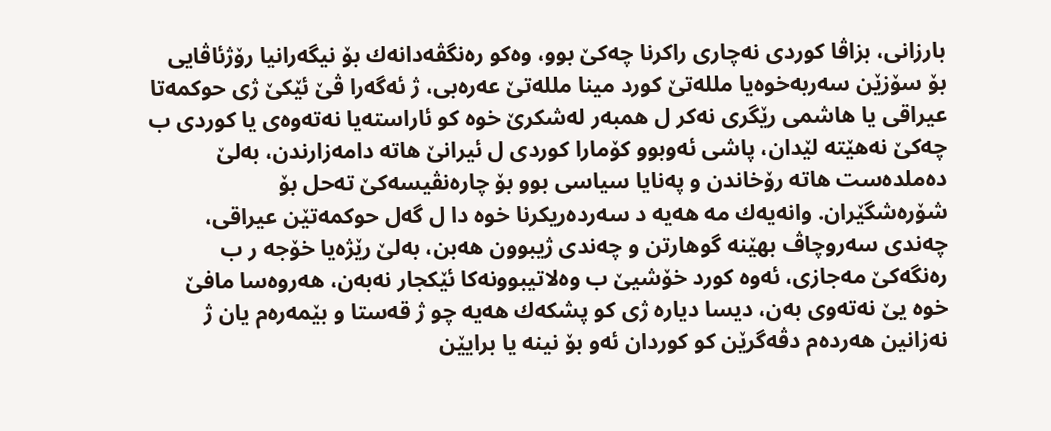بارزانى، بزاڤا كوردى نه‌چارى راكرنا چه‌كێ بوو، وه‌كو ره‌نگڤه‌دانه‌ك بۆ نیگه‌رانیا رۆژئاڤایى بۆ سۆزێن سه‌ربه‌خوه‌یا ملله‌تێ كورد مینا ملله‌تێ عه‌ره‌بى، ژ ئه‌گه‌را ڤێ ئێكێ ژى حوكمه‌تا عیراقى یا هاشمى رێگرى نه‌كر ل همبه‌ر له‌شكرێ خوه‌ كو ئاراسته‌یا نه‌ته‌وه‌ى یا كوردى ب چه‌كێ نه‌هێته‌ لێدان، پاشى ئه‌وبوو كۆمارا كوردى ل ئیرانێ هاته‌ دامه‌زارندن، به‌لێ ده‌ملده‌ست هاته‌ رۆخاندن و په‌نایا سیاسى بوو بۆ چاره‌نڤیسه‌كێ ته‌حل بۆ شۆره‌شگێران. وانه‌یه‌ك مه‌ هه‌یه‌ د سه‌رده‌ریكرنا خوه‌ دا ل گه‌ل حوكمه‌تێن عیراقى، چه‌ندى سه‌روچاڤ بهێنه‌ گوهارتن و چه‌ندى ژیبوون هه‌بن، به‌لێ رێژه‌یا خۆجه ر ب ره‌نگه‌كێ مه‌جازى، ئه‌وه‌ كورد خۆشیێ ب وه‌لاتیبوونه‌كا ئێكجار نه‌به‌ن، هه‌روه‌سا مافێ خوه‌ یێ نه‌ته‌وى به‌ن، دیسا دیاره‌ ژى كو پشكه‌ك هه‌یه‌ چو ژ قه‌ستا و بێمه‌ره‌م یان ژ نه‌زانین هه‌رده‌م دڤه‌گرێن كو كوردان ئه‌و بۆ نینه‌ یا برایێن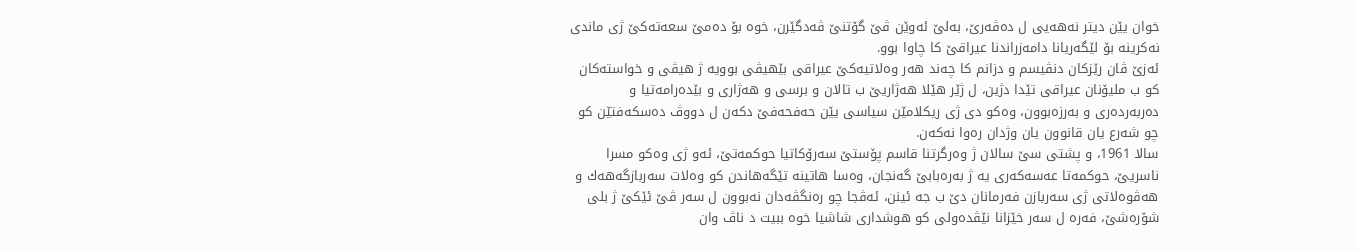خوان یێن دیتر نه‌هه‌یى ل ده‌ڤه‌رێ، به‌لێ ئه‌وێن ڤێ گۆتنێ ڤه‌دگێرن، خوه‌ بۆ ده‌مێ سعه‌ته‌كێ ژى ماندى نه‌كرینه‌ بۆ لێگه‌ریانا دامه‌زراندنا عیراقێ كا چاوا بوو.
ئه‌زێ ڤان رێزكان دنڤیسم و دزانم كا چه‌ند هه‌ر وه‌لاتیه‌كێ عیراقى بێهیڤى بوویه‌ ژ هیڤى و خواسته‌كان كو ب ملیۆنان عیراقى تێدا دژین، ل ژێر هێلا هه‌ژاریێ ب تالان و برسی و هه‌ژارى و بێده‌رامه‌تیا و ده‌ربه‌رده‌رى و به‌رزه‌بوون، وه‌كو دى ژى ریكلامێن سیاسى یێن حه‌فحه‌فێ دكه‌ن ل دووڤ ده‌سكه‌فتێن كو چو شه‌رع یان قانوون یان وژدان ره‌وا نه‌كه‌ن.
سالا 1961، و پشتى سێ سالان ژ وه‌رگرتنا قاسم پۆستێ سه‌رۆكاتیا حوكمه‌تێ، ئه‌و ژى وه‌كو مسرا ناسریێ، حوكمه‌تا عه‌سه‌كه‌رى یه‌ ژ به‌ره‌بابێ گه‌نجان، وه‌سا هاتینه‌ تێگه‌هاندن كو وه‌لات سه‌ربازگه‌هه‌ك و هه‌ڤوه‌لاتى ژى سه‌ربازن فه‌رمانان دێ ب جه ئینن، ئه‌ڤجا چو ره‌نگڤه‌دان نه‌بوون ل سه‌ر ڤێ ئێكێ ژ بلى شۆره‌شێ، فه‌ره‌ ل سه‌ر خێزانا نێڤده‌ولى كو هوشدارى شاشیا خوه‌ ببیت د ناڤ وان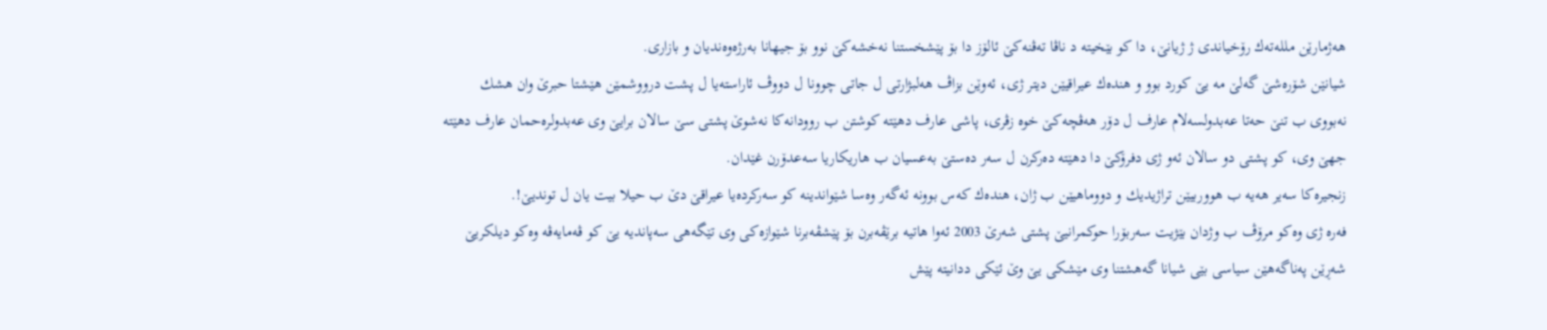هه‌ژمارێن ملله‌ته‌ك رۆخیاندى ژ ژیانێ، دا كو بێخیته‌ د ناڤا ته‌ڤنه‌كێ ئالۆز دا بۆ پێشخستنا نه‌خشه‌كێ نوو بۆ جیهانا به‌رژه‌وه‌ندیان و بازارى.
شیانێن شۆره‌شێ گه‌لێ مه‌ یێ كورد بوو و هنده‌ك عیراقیێن دیتر ژى، ئه‌وێن بزاڤ هه‌لبژارتى ل جاتى چوونا ل دووڤ ئاراسته‌یا ل پشت درووشمێن هێشتا حبرێ وان هشك نه‌بووى ب تنێ حه‌تا عه‌بدولسه‌لام عارف ل دۆر هه‌ڤچه‌كێ خوه‌ زڤری، پاشى عارف دهێته‌ كوشتن ب روودانه‌كا نه‌شوێ پشتى سێ سالان برایێ وى عه‌بدولره‌حمان عارف دهێته‌ جهێ وى، كو پشتى دو سالان ئه‌و ژى دفرۆكێ دا دهێته‌ ده‌ركرن ل سه‌ر ده‌ستێ به‌عسیان ب هاریكاریا سه‌عدۆرن غێدان.
زنجیره‌كا سه‌یر هه‌یه‌ ب هووربیێن تراژیدیك و دووماهیێن ب ژان، هنده‌ك كه‌س بوونه‌ ئه‌گه‌ر وه‌سا شێواندینه‌ كو سه‌ركرده‌یا عیراقێ دێ ب حیلا بیت یان ل توندیێ!.
فه‌ره‌ ژى وه‌كو مرۆڤ ب وژدان بێژیت سه‌ربۆرا حوكمرانیێ پشتى شه‌رێ 2003 ئه‌وا هاتیه‌ برێڤه‌برن بۆ پێشڤه‌برنا شێوازه‌كى وى تێگه‌هى سه‌پاندیه‌ یێ كو ڤه‌مایه‌ڤه‌ وه‌كو دیلكریێ شه‌ڕێن په‌ناگه‌هێن سیاسى بێى شیانا گه‌هشتنا وى مێشكى یێ وێ ئێكى ددانیته‌ پێش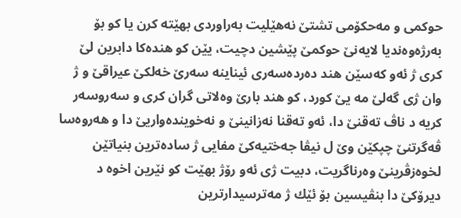حوكمى و مه‌حكۆمى تشتێ نه‌هێلیت به‌راوردى بهێته‌ كرن یا كو بۆ به‌رژه‌وه‌ندیا لایه‌نێ حوكمێ پێشین دچیت، یێن كو هنده‌كا دابرین لێ كرى ژ ئه‌و كه‌سێن هند ده‌رده‌سه‌رى ئیناینه‌ سه‌رێ خه‌لكێ عیراقێ و ژ وان ژى گه‌لێ مه‌ یێ كورد، كو هند بارێ وه‌لاتى گران كرى و سه‌روسه‌ر كریه‌ د ناڤ ته‌قنێ دا، ئه‌و ته‌قنا نه‌زانینێ و نه‌خوینده‌واریێ دا و هه‌روه‌سا ڤه‌گرتنێ چپكێن وێ ل نیڤا جه‌ختیه‌كێ مفایى ژ ساده‌ترین بنیاتێن لخوه‌زڤرینێ وه‌رناگریت، دبیت ژى ئه‌و رۆژ بهێت كو نێرین اخوه‌ د دیرۆكێ دا بنڤیسین بۆ ئێك ژ مه‌ترسیدارترین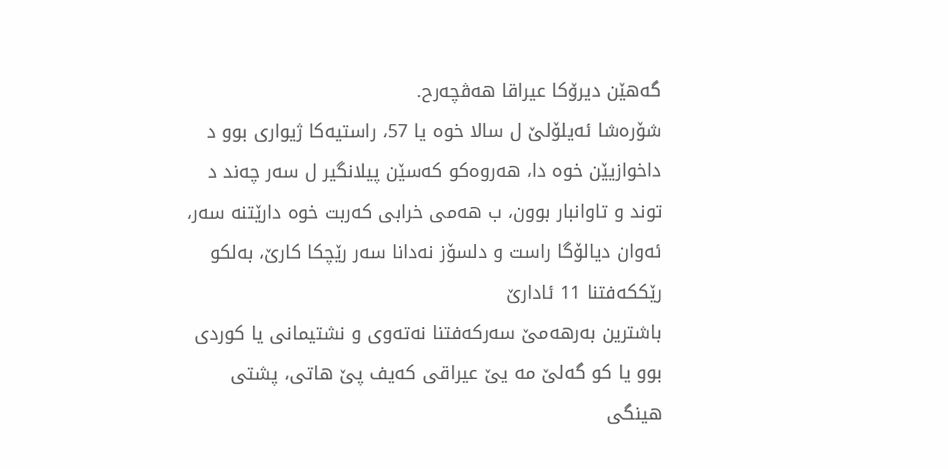گه‌هێن دیرۆكا عیراقا هه‌ڤچه‌رح.
شۆره‌شا ئه‌یلۆلێ ل سالا خوه‌ یا 57، راستیه‌كا ژیوارى بوو د داخوازیێن خوه‌ دا، هه‌روه‌كو كه‌سێن پیلانگیر ل سه‌ر چه‌ند د توند و تاوانبار بوون، ب هه‌مى خرابى كه‌ربت خوه‌ دارێتنه‌ سه‌ر، ئه‌وان دیالۆگا راست و دلسۆز نه‌دانا سه‌ر رێچكا كارێ، به‌لكو رێككه‌فتنا 11 ئادارێ
باشترین به‌رهه‌مێ سه‌ركه‌فتنا نه‌ته‌وى و نشتیمانى یا كوردى بوو یا كو گه‌لێ مه‌ یێ عیراقى كه‌یف پێ هاتى، پشتى هینگى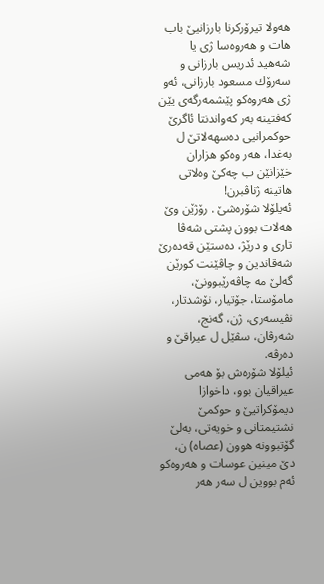هه‌ولا تیرۆركرنا بارزانیێ باب هات و هه‌روه‌سا ژى یا شه‌هید ئدریس بارزانى و سه‌رۆك مسعود بارزانى، ئه‌و ژى هه‌روه‌كو پێشمه‌رگه‌ى یێن كه‌فتینه‌ به‌ر كه‌واندنتا ئاگرێ حوكمرانیى ده‌سهه‌لاتێ ل به‌غدا، هه‌ر وه‌كو هزاران خێزانێن ب چه‌كێ وه‌لاتى هاتینه‌ ژناڤبرن!
ئه‌یلۆلا شۆره‌شێ . رۆژێن وێ هه‌لات بوون پشتى شه‌ڤا تارى و درێژ، ده‌ستێن قه‌ده‌رێ شه‌قاندین و چاڤێنت كورێن گه‌لێ مه‌ چاڤه‌رێبوونێ، مامۆستا، جۆتیار، نۆشدتار، نڤیسه‌رى، ژن، گه‌نج، شه‌رڤان، سڤێل ل عیراقێ و ده‌رڤه‌.
ئیلۆلا شۆره‌ش بۆ هه‌مى عیراقیان بوو، داخوازا دیمۆكراتیێ و حوكمێ نشتیمتانى و خویه‌تى، به‌لێ گۆتبوونه‌ هوون (عصاه‌) ن، دێ مینین عوسات و هه‌روه‌كو ئه‌م بووین ل سه‌ر هه‌ر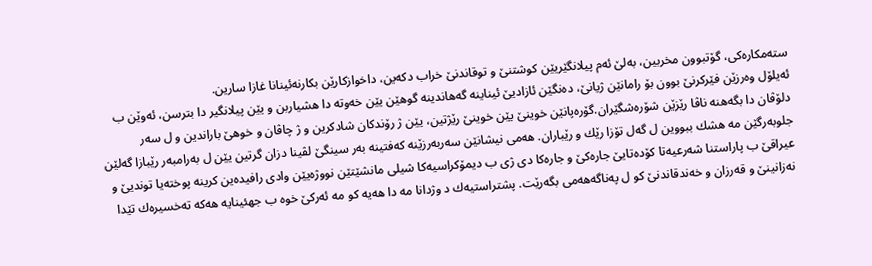سته‌مكاره‌كى، گۆتبوون مخربین، به‌لێ ئه‌م پیلانگێریێن كوشتنێ و توقاندنێ خراب دكه‌ین، داخوازكارێن بكارنه‌ئینانا غازا سارین.
ئه‌یلۆل وه‌رزێن فێركرنێ بوون بۆ رامانێن ژیانێ، ده‌نگێن ئازادیێ ئیناینه‌ گه‌هاندینه‌ گوهێن یێن خه‌وته‌ دا هشیاربن و یێن پیلانگیر دا بترسن، ئه‌وێن ب دلۆڤان دا بگه‌هنه‌ ناڤا رێزێن شۆره‌شگێران.گۆره‌پانێن خوینێ یێن خوینێ رێژتین، یێن ژ رۆندكان شادكرین و ژ چاڤان و خوهێ باراندین و ل سه‌ر جلوبه‌رگێن مه‌ هشك ببووین ل گه‌ل تۆزا رێك و رێباران. هه‌مى نیشانێن سه‌ربه‌رزێنه‌ كه‌فتینه‌ به‌ر سینگێ لڤینا دزان گرتین یێن ل به‌رامبه‌ر رێبازا گه‌لێن عیراقێ ب پاراستنا شه‌رعیه‌تا كۆده‌تایێ جاره‌كێ و جاره‌كا دى ژى ب دیمۆكراسیه‌كا شیلى مانشێتێن نووژه‌یێن وادی رافیده‌ین كرینه‌ پوخته‌یا توندیێ و نه‌زانینێ و قه‌رزان و خه‌ندقاندنێ كو ل په‌ناگه‌هه‌مى بگه‌رێت. پشتراستیه‌ك د وژدانا مه‌ دا هه‌یه‌ كو مه‌ ئه‌ركێ خوه‌ ب جهئینایه‌ هه‌كه‌ ته‌خسیره‌ك تێدا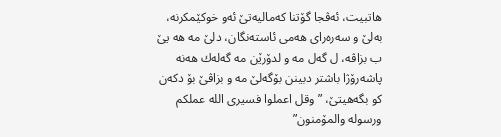هاتبیت، ئه‌ڤجا گۆتنا كه‌مالیه‌تێ ئه‌و خوكێمكرنه‌، به‌لێ و سه‌ره‌راى هه‌مى ئاسته‌نگان، دلێ مه‌ هه‌ یێ ب بزاڤه‌، ل گه‌ل مه‌ و لدۆرێن مه‌ گه‌له‌ك هه‌نه‌ پاشه‌رۆژا باشتر دبینن بۆگه‌لێ مه‌ و بزاڤێ بۆ دكه‌ن كو بگه‌هیتێ، ” وقل اعملوا فسیرى الله عملكم ورسوله والمۆمنون”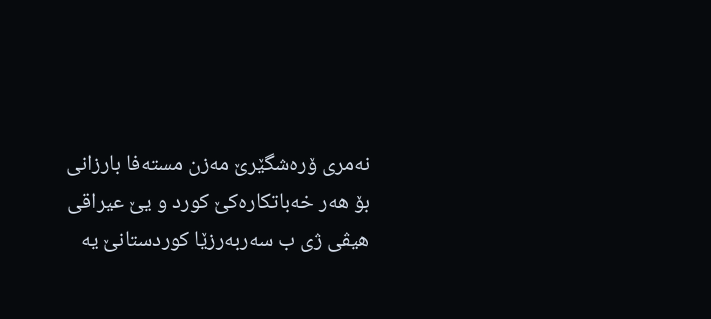نه‌مرى ۆره‌شگێرێ مه‌زن مسته‌فا بارزانى
بۆ هه‌ر خه‌باتكاره‌كێ كورد و یێ عیراقى
هیڤى ژى ب سه‌ربه‌رزێا كوردستانێ یه‌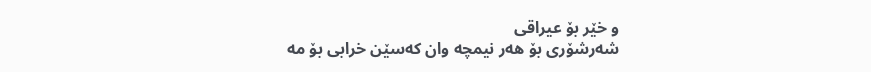و خێر بۆ عیراقى
شه‌رشۆرى بۆ هه‌ر نیمچه‌ وان كه‌سێن خرابى بۆ مه‌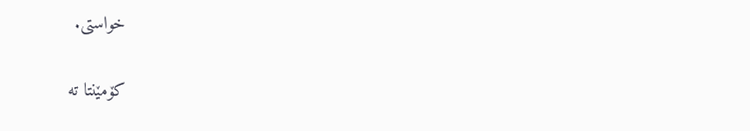خواستى.

کۆمێنتا تە